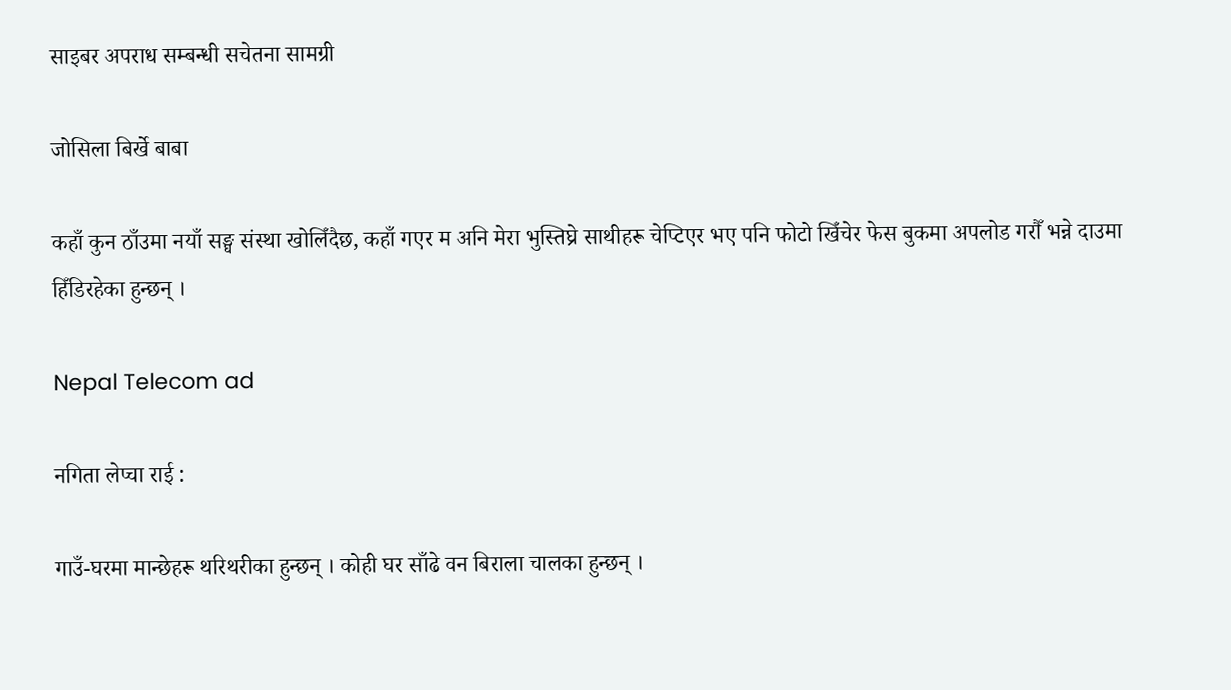साइबर अपराध सम्बन्धी सचेतना सामग्री

जोसिला बिर्खे बाबा

कहाँ कुन ठाँउमा नयाँ सङ्घ संस्था खोलिँदैछ, कहाँ गएर म अनि मेरा भुस्तिघ्रे साथीहरू चेप्टिएर भए पनि फोटो खिँचेर फेस बुकमा अपलोड गरौँ भन्ने दाउमा हिँडिरहेका हुन्छन् ।

Nepal Telecom ad

नगिता लेप्चा राई :

गाउँ-घरमा मान्छेहरू थरिथरीका हुन्छन् । कोही घर साँढे वन बिराला चालका हुन्छन् ।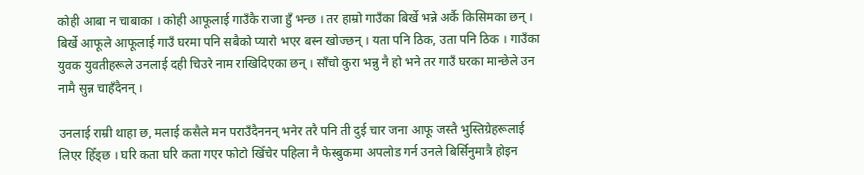कोही आबा न चाबाका । कोही आफूलाई गाउँकै राजा हुँ भन्छ । तर हाम्रो गाउँका बिर्खे भन्ने अर्कै किसिमका छन् । बिर्खे आफूले आफूलाई गाउँ घरमा पनि सबैको प्यारो भएर बस्न खोज्छन् । यता पनि ठिक, उता पनि ठिक । गाउँका युवक युवतीहरूले उनलाई दही चिउरे नाम राखिदिएका छन् । साँचो कुरा भन्नु नै हो भने तर गाउँ घरका मान्छेले उन नामै सुन्न चाहँदैनन् ।

उनलाई राम्री थाहा छ, मलाई कसैले मन पराउँदैननन् भनेर तरै पनि ती दुई चार जना आफू जस्तै भुस्तिग्रेहरूलाई लिएर हिँड्छ । घरि कता घरि कता गएर फोटो खिँचेर पहिला नै फेस्बुकमा अपलोड गर्न उनले बिर्सिनुमात्रै होइन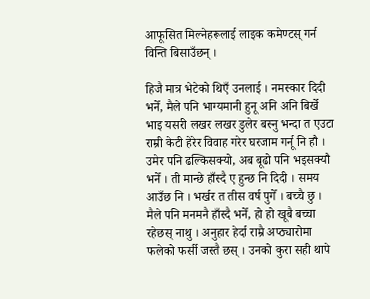आफूसित मिल्नेहरूलाई लाइक कमेण्टस् गर्न विन्ति बिसाउँछन् ।

हिजै मात्र भेटेको थिएँ उनलाई । नमस्कार दिदी भनेँ, मैले पनि भाग्यमानी हुनू अनि अनि बिर्खे भाइ यसरी लखर लखर डुलेर बस्नु भन्दा त एउटा राम्री केटी हेरेर विवाह गरेर घरजाम गर्नू नि हौ । उमेर पनि ढल्किसक्यो, अब बूढो पनि भइसक्यौ भनेँ । ती मान्छे हाँस्दै ए हुन्छ नि दिदी । समय आउँछ नि । भर्खर त तीस वर्ष पुगेँ । बच्चै छु । मैले पनि मनमनै हाँस्दै भनेँ, हो हो खूबै बच्चा रहेछस् नाथु । अनुहार हेर्दा राम्रै अप्ठ्यारोमा फलेको फर्सी जस्तै छस् । उनको कुरा सही थापे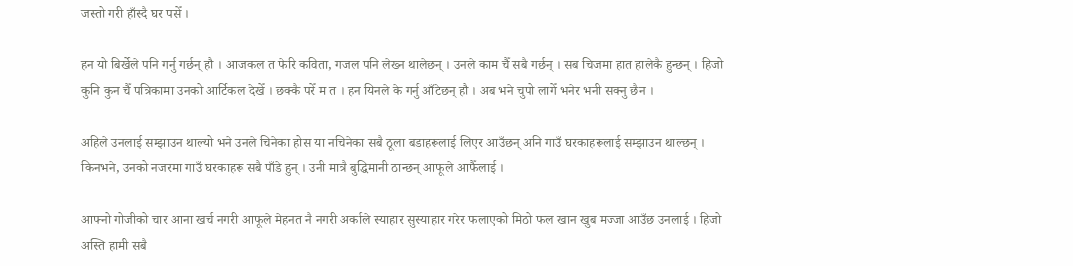जस्तो गरी हाँस्दै घर पसेँ ।

हन यो बिर्खेले पनि गर्नु गर्छन् हौ । आजकल त फेरि कविता, गजल पनि लेख्न थालेछन् । उनले काम चैँ सबै गर्छन् । सब चिजमा हात हालेकै हुन्छन् । हिजो कुनि कुन चैँ पत्रिकामा उनको आर्टिकल देखेँ । छक्कै परेँ म त । हन यिनले के गर्नु आँटेछन् हौ । अब भने चुपो लागेँ भनेर भनी सक्नु छैन ।

अहिले उनलाई सम्झाउन थाल्यो भने उनले चिनेका होस या नचिनेका सबै ठूला बडाहरूलाई लिएर आउँछन् अनि गाउँ घरकाहरूलाई सम्झाउन थाल्छन् । किनभने, उनको नजरमा गाउँ घरकाहरू सबै पाँडे हुन् । उनी मात्रै बुद्धिमानी ठान्छन् आफूले आफैँलाई ।

आफ्नो गोजीको चार आना खर्च नगरी आफूले मेहनत नै नगरी अर्काले स्याहार सुस्याहार गरेर फलाएको मिठो फल खान खुब मज्जा आउँछ उनलाई । हिजो अस्ति हामी सबै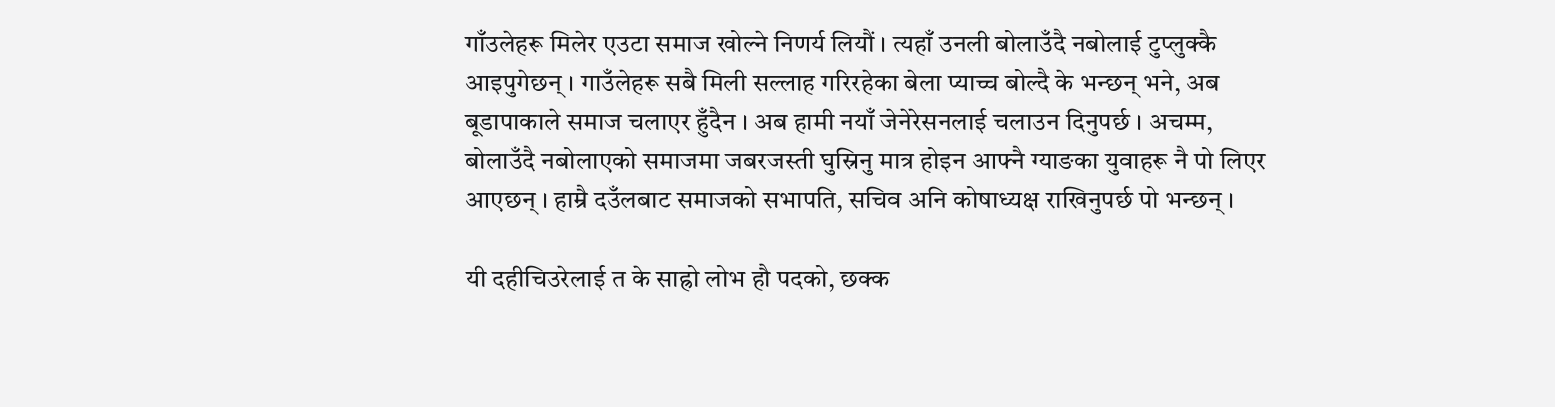गाँउलेहरू मिलेर एउटा समाज खोल्ने निणर्य लियौं । त्यहाँ उनली बोलाउँदै नबोलाई टुप्लुक्कै आइपुगेछन् । गाउँलेहरू सबै मिली सल्लाह गरिरहेका बेला प्याच्च बोल्दै के भन्छन् भने, अब बूडापाकाले समाज चलाएर हुँदैन । अब हामी नयाँ जेनेरेसनलाई चलाउन दिनुपर्छ । अचम्म, बोलाउँदै नबोलाएको समाजमा जबरजस्ती घुस्रिनु मात्र होइन आफ्नै ग्याङका युवाहरू नै पो लिएर आएछन् । हाम्रै दउँलबाट समाजको सभापति, सचिव अनि कोषाध्यक्ष राखिनुपर्छ पो भन्छन् ।

यी दहीचिउरेलाई त के साह्रो लोभ हौ पदको, छक्क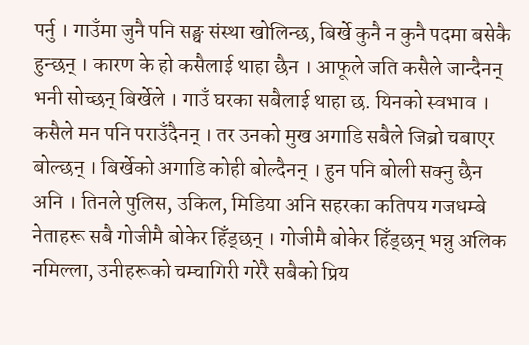पर्नु । गाउँमा जुनै पनि सङ्घ संस्था खोलिन्छ, बिर्खे कुनै न कुनै पदमा बसेकै हुन्छन् । कारण के हो कसैलाई थाहा छैन । आफूले जति कसैले जान्दैनन् भनी सोच्छन् बिर्खेले । गाउँ घरका सबैलाई थाहा छ. यिनको स्वभाव । कसैले मन पनि पराउँदैनन् । तर उनको मुख अगाडि सबैले जिब्रो चबाएर बोल्छन् । बिर्खेको अगाडि कोही बोल्दैनन् । हुन पनि बोली सक्नु छैन अनि । तिनले पुलिस, उकिल, मिडिया अनि सहरका कतिपय गजधम्बे नेताहरू सबै गोजीमै बोकेर हिँड्छन् । गोजीमै बोकेर हिँड्छन् भन्नु अलिक नमिल्ला, उनीहरूको चम्चागिरी गरेरै सबैको प्रिय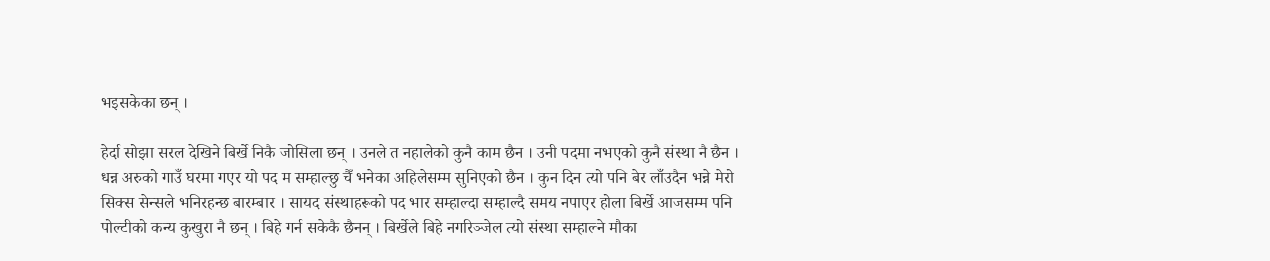भइसकेका छन् ।

हेर्दा सोझा सरल देखिने बिर्खे निकै जोसिला छन् । उनले त नहालेको कुनै काम छैन । उनी पदमा नभएको कुनै संस्था नै छैन । धन्न अरुको गाउँ घरमा गएर यो पद म सम्हाल्छु चैँ भनेका अहिलेसम्म सुनिएको छैन । कुन दिन त्यो पनि बेर लाँउदैन भन्ने मेरो सिक्स सेन्सले भनिरहन्छ बारम्बार । सायद संस्थाहरूको पद भार सम्हाल्दा सम्हाल्दै समय नपाएर होला बिर्खे आजसम्म पनि पोल्टीको कन्य कुखुरा नै छन् । बिहे गर्न सकेकै छैनन् । बिर्खेले बिहे नगरिञ्जेल त्यो संस्था सम्हाल्ने मौका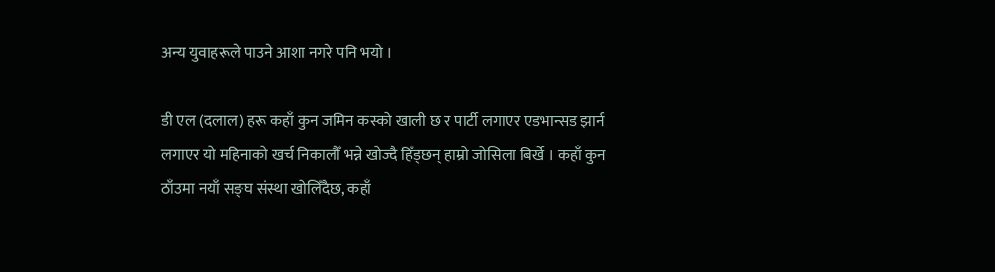अन्य युवाहरूले पाउने आशा नगरे पनि भयो ।

डी एल (दलाल) हरू कहाँ कुन जमिन कस्को खाली छ र पार्टी लगाएर एडभान्सड झार्न लगाएर यो महिनाको खर्च निकालौँ भन्ने खोज्दै हिँड्छन् हाम्रो जोसिला बिर्खे । कहाँ कुन ठाँउमा नयाँ सङ्घ संस्था खोलिँदैछ, कहाँ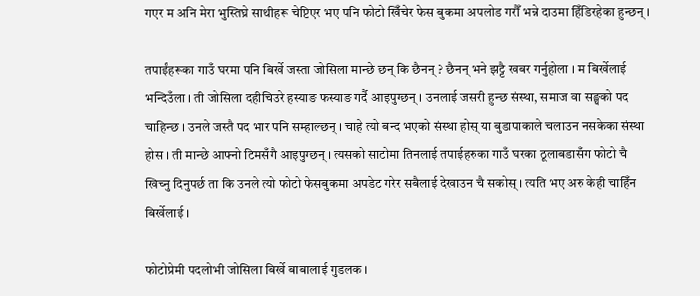गएर म अनि मेरा भुस्तिघ्रे साथीहरू चेप्टिएर भए पनि फोटो खिँचेर फेस बुकमा अपलोड गरौँ भन्ने दाउमा हिँडिरहेका हुन्छन् ।

तपाईंहरूका गाउँ घरमा पनि बिर्खे जस्ता जोसिला मान्छे छन् कि छैनन् ? छैनन् भने झट्टै खबर गर्नुहोला । म बिर्खेलाई भन्दिउँला । ती जोसिला दहीचिउरे हस्याङ फस्याङ गर्दै आइपुग्छन् । उनलाई जसरी हुन्छ संस्था, समाज वा सङ्घको पद चाहिन्छ । उनले जस्तै पद भार पनि सम्हाल्छन् । चाहे त्यो बन्द भएको संस्था होस् या बुडापाकाले चलाउन नसकेका संस्था होस । ती मान्छे आफ्नो टिमसँगै आइपुग्छन् । त्यसको साटोमा तिनलाई तपाईहरुका गाउँ घरका ठूलाबडासँग फोटो चै खिच्नु दिनुपर्छ ता कि उनले त्यो फोटो फेसबुकमा अपडेट गरेर सबैलाई देखाउन चै सकोस् । त्यति भए अरु केही चाहिँन बिर्खेलाई ।

फोटोप्रेमी पदलोभी जोसिला बिर्खे बाबालाई गुडलक ।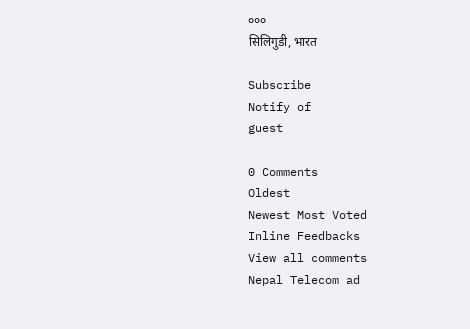०००
सिलिगुडी, भारत

Subscribe
Notify of
guest

0 Comments
Oldest
Newest Most Voted
Inline Feedbacks
View all comments
Nepal Telecom ad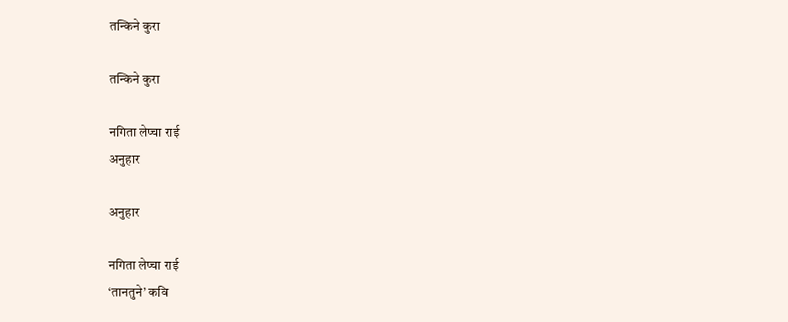तन्किने कुरा

तन्किने कुरा

नगिता लेप्चा राई
अनुहार

अनुहार

नगिता लेप्चा राई
‘तानतुने’ कवि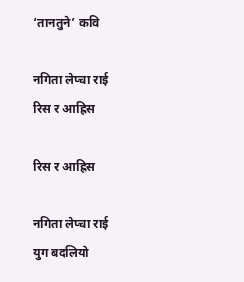‘तानतुने’ कवि

नगिता लेप्चा राई
रिस र आह्रिस

रिस र आह्रिस

नगिता लेप्चा राई
युग ब‌दलियो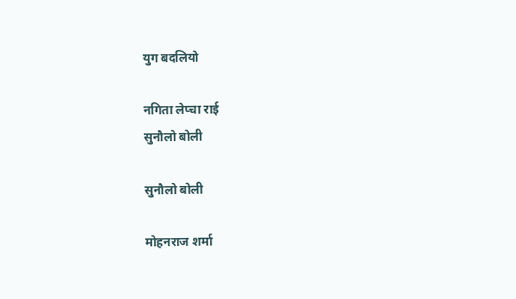युग ब‌दलियो

नगिता लेप्चा राई
सुनौलो बोली

सुनौलो बोली

मोहनराज शर्मा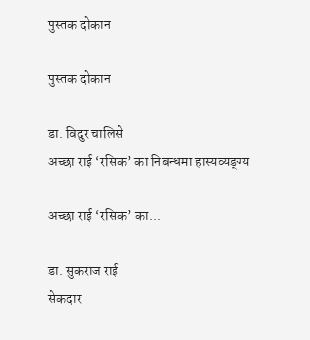पुस्तक दोकान

पुस्तक दोकान

डा. विदुर चालिसे
अच्छा राई ‘रसिक’ का निबन्धमा हास्यव्यङ्ग्य

अच्छा राई ‘रसिक’ का...

डा. सुकराज राई
सेकदार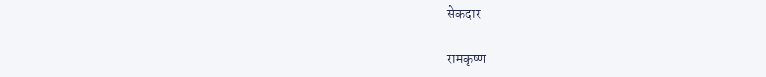सेकदार

रामकृष्ण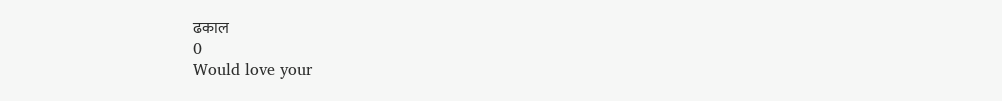ढकाल
0
Would love your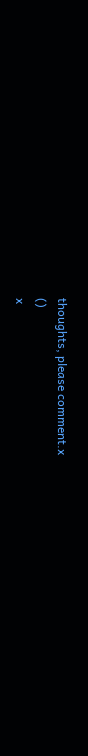thoughts, please comment.x
()
x